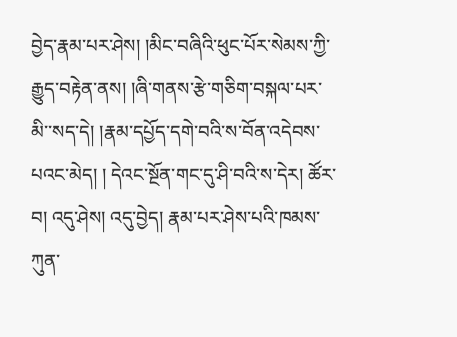བྱེད་རྣམ་པར་ཤེས། །མིང་བཞིའི་ཕུང་པོར་སེམས་ཀྱི་རྒྱུད་བརྟེན་ནས། །ཞི་གནས་རྩེ་གཅིག་བསྐལ་པར་མི་་སད་དེ། །རྣམ་དཔྱོད་དགེ་བའི་ས་བོན་འདེབས་པའང་མེད། ། དེའང་སྔོན་གང་དུ་ཤི་བའི་ས་དེར། ཚོར་བ། འདུ་ཤེས། འདུ་བྱེད། རྣམ་པར་ཤེས་པའི་ཁམས་ཀུན་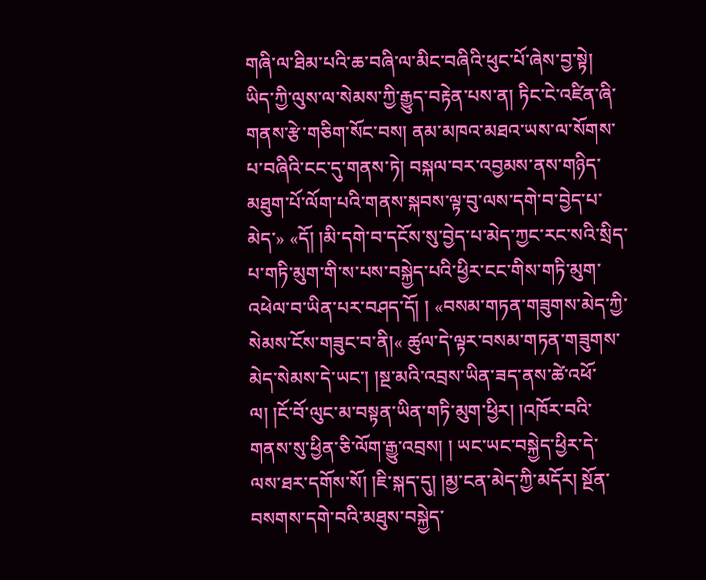གཞི་ལ་ཐིམ་པའི་ཆ་བཞི་ལ་མིང་བཞིའི་ཕུང་པོ་ཞེས་བྱ་སྟེ། ཡིད་ཀྱི་ལུས་ལ་སེམས་ཀྱི་རྒྱུད་བརྟེན་པས་ན། ཏིང་ངེ་འཛིན་ཞི་གནས་རྩེ་གཅིག་སོང་བས། ནམ་མཁའ་མཐའ་ཡས་ལ་སོགས་པ་བཞིའི་ངང་དུ་གནས་ཏེ། བསྐལ་བར་འབྱམས་ནས་གཉིད་མཐུག་པོ་ལོག་པའི་གནས་སྐབས་ལྟ་བུ་ལས་དགེ་བ་བྱེད་པ་མེད་» «དོ། །མི་དགེ་བ་དངོས་སུ་བྱེད་པ་མེད་ཀྱང་རང་སའི་སྲིད་པ་གཏི་མུག་གི་ས་པས་བསྐྱེད་པའི་ཕྱིར་ངང་གིས་གཏི་མུག་འཕེལ་བ་ཡིན་པར་བཤད་དོ། ། «བསམ་གཏན་གཟུགས་མེད་ཀྱི་སེམས་ངོས་གཟུང་བ་ནི།« ཚུལ་དེ་ལྟར་བསམ་གཏན་གཟུགས་མེད་སེམས་དེ་ཡང་། །སྔ་མའི་འབྲས་ཡིན་ཟད་ནས་ཚེ་འཕོ་ལ། །ངོ་བོ་ལུང་མ་བསྟན་ཡིན་གཏི་མུག་ཕྱིར། །འཁོར་བའི་གནས་སུ་ཕྱིན་ཅི་ལོག་རྒྱུ་འབྲས། ། ཡང་ཡང་བསྐྱེད་ཕྱིར་དེ་ལས་ཐར་དགོས་སོ། །ཇི་སྐད་དུ། །མྱ་ངན་མེད་ཀྱི་མདོར། སྔོན་བསགས་དགེ་བའི་མཐུས་བསྐྱེད་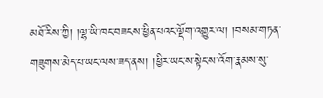མཐོ་རིས་ཀྱི། །ལྷ་ཡི་ཁང་བཟངས་ཕྱིན་པའང་ལྡོག་འགྱུར་ལ། །བསམ་གཏན་གཟུགས་མེད་པ་ཡང་ལས་ཟད་ནས། །ཕྱིར་ཡང་ས་སྟེང་ས་འོག་རྣམས་སུ་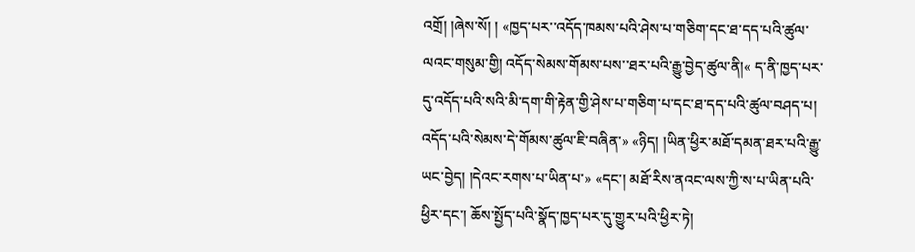འགྲོ། །ཞེས་སོ། ། «ཁྱད་པར་་འདོད་ཁམས་པའི་ཤེས་པ་གཅིག་དང་ཐ་དད་པའི་ཚུལ་ལའང་གསུམ་གྱི། འདོད་སེམས་གོམས་པས་་ཐར་པའི་རྒྱུ་བྱེད་ཚུལ་ནི།« ད་ནི་ཁྱད་པར་དུ་འདོད་པའི་སའི་མི་དག་གི་རྟེན་གྱི་ཤེས་པ་གཅིག་པ་དང་ཐ་དད་པའི་ཚུལ་བཤད་པ། འདོད་པའི་སེམས་དེ་གོམས་ཚུལ་ཇི་བཞིན་» «ཉིད། །ཡིན་ཕྱིར་མཐོ་དམན་ཐར་པའི་རྒྱུ་ཡང་བྱེད། །དེའང་རགས་པ་ཡིན་པ་» «དང་། མཐོ་རིས་ནའང་ལས་ཀྱི་ས་པ་ཡིན་པའི་ཕྱིར་དང་། ཆོས་སྤྱོད་པའི་སྣོད་ཁྱད་པར་དུ་གྱུར་པའི་ཕྱིར་ཏེ།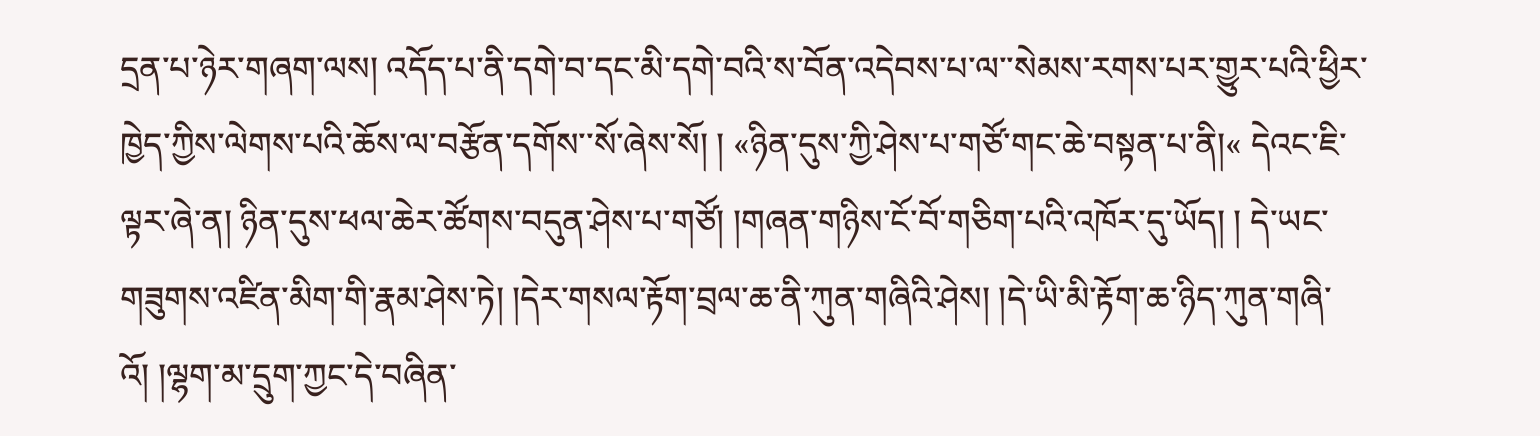དྲན་པ་ཉེར་གཞག་ལས། འདོད་པ་ནི་དགེ་བ་དང་མི་དགེ་བའི་ས་བོན་འདེབས་པ་ལ་་སེམས་རགས་པར་གྱུར་པའི་ཕྱིར་ཁྱེད་ཀྱིས་ལེགས་པའི་ཆོས་ལ་བརྩོན་དགོས་་སོ་ཞེས་སོ། ། «ཉིན་དུས་ཀྱི་ཤེས་པ་གཙོ་གང་ཆེ་བསྟན་པ་ནི།« དེའང་ཇི་ལྟར་ཞེ་ན། ཉིན་དུས་ཕལ་ཆེར་ཚོགས་བདུན་ཤེས་པ་གཙོ། །གཞན་གཉིས་ངོ་བོ་གཅིག་པའི་འཁོར་དུ་ཡོད། ། དེ་ཡང་གཟུགས་འཛིན་མིག་གི་རྣམ་ཤེས་ཏེ། །དེར་གསལ་རྟོག་བྲལ་ཆ་ནི་ཀུན་གཞིའི་ཤེས། །དེ་ཡི་མི་རྟོག་ཆ་ཉིད་ཀུན་གཞི་འོ། །ལྷག་མ་དྲུག་ཀྱང་དེ་བཞིན་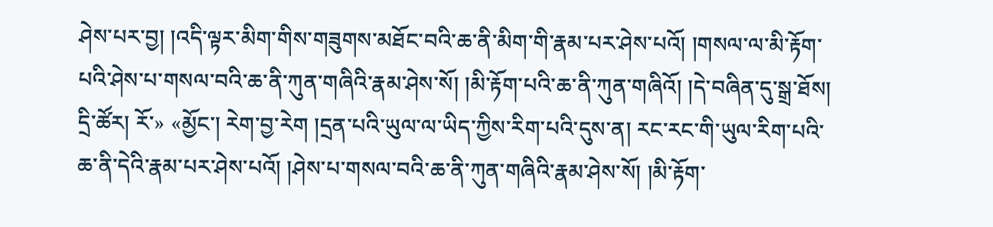ཤེས་པར་བྱ། །འདི་ལྟར་མིག་གིས་གཟུགས་མཐོང་བའི་ཆ་ནི་མིག་གི་རྣམ་པར་ཤེས་པའོ། །གསལ་ལ་མི་རྟོག་པའི་ཤེས་པ་གསལ་བའི་ཆ་ནི་ཀུན་གཞིའི་རྣམ་ཤེས་སོ། །མི་རྟོག་པའི་ཆ་ནི་ཀུན་གཞིའོ། །དེ་བཞིན་དུ་སྒྲ་ཐོས། དྲི་ཚོར། རོ་» «མྱོང་། རེག་བྱ་རེག །དྲན་པའི་ཡུལ་ལ་ཡིད་ཀྱིས་རིག་པའི་དུས་ན། རང་རང་གི་ཡུལ་རིག་པའི་ཆ་ནི་དེའི་རྣམ་པར་ཤེས་པའོ། །ཤེས་པ་གསལ་བའི་ཆ་ནི་ཀུན་གཞིའི་རྣམ་ཤེས་སོ། །མི་རྟོག་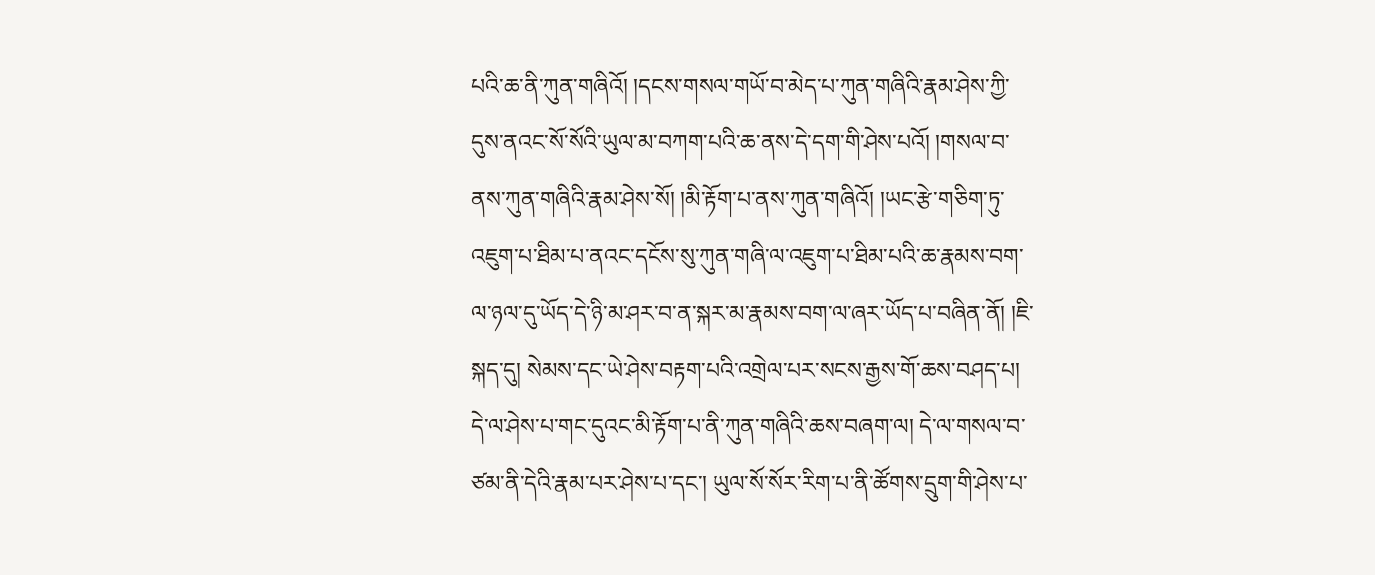པའི་ཆ་ནི་ཀུན་གཞིའོ། །དངས་གསལ་གཡོ་བ་མེད་པ་ཀུན་གཞིའི་རྣམ་ཤེས་ཀྱི་དུས་ནའང་སོ་སོའི་ཡུལ་མ་བཀག་པའི་ཆ་ནས་དེ་དག་གི་ཤེས་པའོ། །གསལ་བ་ནས་ཀུན་གཞིའི་རྣམ་ཤེས་སོ། །མི་རྟོག་པ་ནས་ཀུན་གཞིའོ། །ཡང་རྩེ་གཅིག་ཏུ་འཇུག་པ་ཐིམ་པ་ནའང་དངོས་སུ་ཀུན་གཞི་ལ་འཇུག་པ་ཐིམ་པའི་ཆ་རྣམས་བག་ལ་ཉལ་དུ་ཡོད་དེ་ཉི་མ་ཤར་བ་ན་སྐར་མ་རྣམས་བག་ལ་ཞར་ཡོད་པ་བཞིན་ནོ། །ཇི་སྐད་དུ། སེམས་དང་ཡེ་ཤེས་བརྟག་པའི་འགྲེལ་པར་སངས་རྒྱས་གོ་ཆས་བཤད་པ། དེ་ལ་ཤེས་པ་གང་དུའང་མི་རྟོག་པ་ནི་ཀུན་གཞིའི་ཆས་བཞག་ལ། དེ་ལ་གསལ་བ་ཙམ་ནི་དེའི་རྣམ་པར་ཤེས་པ་དང་། ཡུལ་སོ་སོར་རིག་པ་ནི་ཚོགས་དྲུག་གི་ཤེས་པ་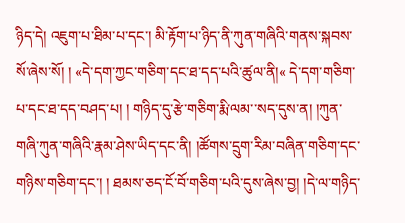ཉིད་དེ། འཇུག་པ་ཐིམ་པ་དང་། མི་རྟོག་པ་ཉིད་ནི་ཀུན་གཞིའི་གནས་སྐབས་སོ་ཞེས་སོ། ། «དེ་དག་ཀྱང་གཅིག་དང་ཐ་དད་པའི་ཚུལ་ནི།« དེ་དག་གཅིག་པ་དང་ཐ་དད་བཤད་པ། ། གཉིད་དུ་རྩེ་གཅིག་རྨི་ལམ་་སད་དུས་ན། །ཀུན་གཞི་ཀུན་གཞིའི་རྣམ་ཤེས་ཡིད་དང་ནི། །ཚོགས་དྲུག་རིམ་བཞིན་གཅིག་དང་གཉིས་གཅིག་དང་། ། ཐམས་ཅད་ངོ་བོ་གཅིག་པའི་དུས་ཞེས་བྱ། །དེ་ལ་གཉིད་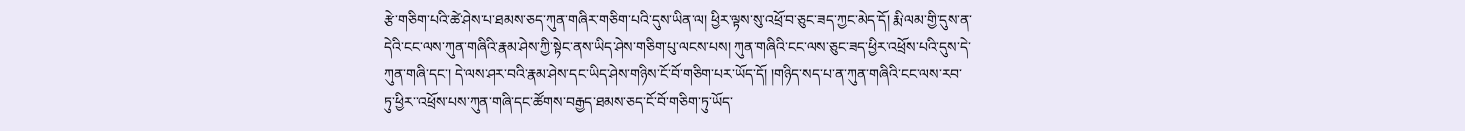རྩེ་གཅིག་པའི་ཚེ་ཤེས་པ་ཐམས་ཅད་ཀུན་གཞིར་གཅིག་པའི་དུས་ཡིན་ལ། ཕྱིར་ལྟས་སུ་འཕྲོ་བ་ཅུང་ཟད་ཀྱང་མེད་དོ། རྨི་ལམ་གྱི་དུས་ན་དེའི་ངང་ལས་ཀུན་གཞིའི་རྣམ་ཤེས་ཀྱི་སྟེང་ནས་ཡིད་ཤེས་གཅིག་པུ་ལངས་པས། ཀུན་གཞིའི་ངང་ལས་ཅུང་ཟད་ཕྱིར་འཕྲོས་པའི་དུས་དེ་ཀུན་གཞི་དང་། དེ་ལས་ཤར་བའི་རྣམ་ཤེས་དང་ཡིད་ཤེས་གཉིས་ངོ་བོ་གཅིག་པར་ཡོད་དོ། །གཉིད་སད་པ་ན་ཀུན་གཞིའི་ངང་ལས་རབ་ཏུ་ཕྱིར་་འཕྲོས་པས་ཀུན་གཞི་དང་ཚོགས་བརྒྱད་ཐམས་ཅད་ངོ་བོ་གཅིག་ཏུ་ཡོད་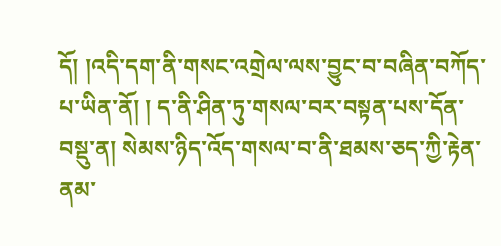དོ། །འདི་དག་ནི་གསང་འགྲེལ་ལས་བྱུང་བ་བཞིན་བཀོད་པ་ཡིན་ནོ། ། ད་ནི་ཤིན་ཏུ་གསལ་བར་བསྟན་པས་དོན་བསྡུ་ན། སེམས་ཉིད་འོད་གསལ་བ་ནི་ཐམས་ཅད་ཀྱི་རྟེན་ནམ་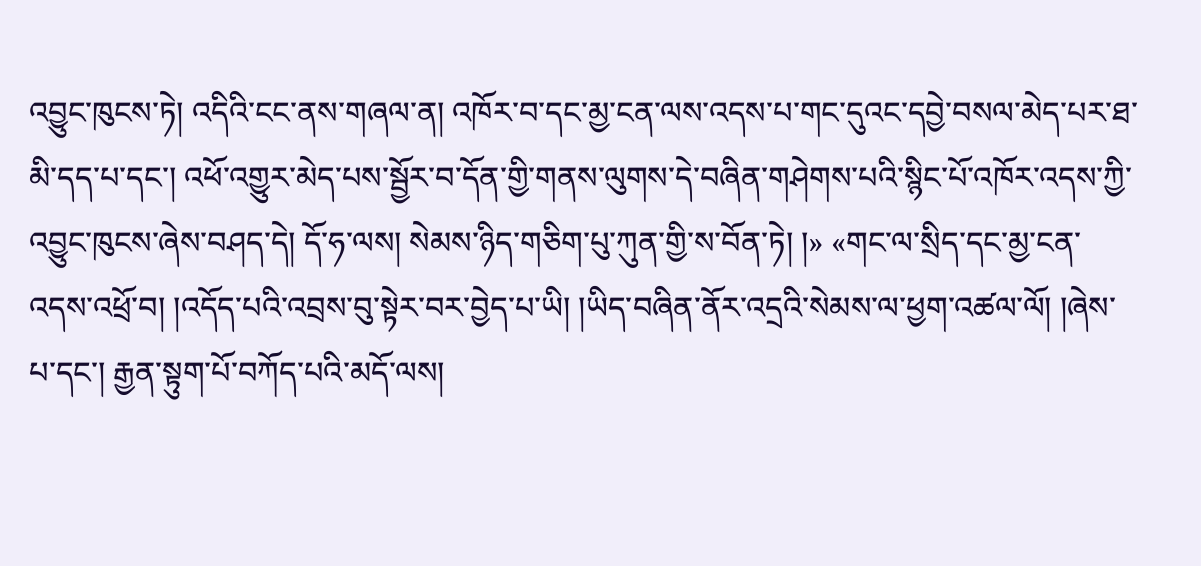འབྱུང་ཁུངས་ཏེ། འདིའི་ངང་ནས་གཞལ་ན། འཁོར་བ་དང་མྱ་ངན་ལས་འདས་པ་གང་དུའང་དབྱེ་བསལ་མེད་པར་ཐ་མི་དད་པ་དང་། འཕོ་འགྱུར་མེད་པས་སྦྱོར་བ་དོན་གྱི་གནས་ལུགས་དེ་བཞིན་གཤེགས་པའི་སྙིང་པོ་འཁོར་འདས་ཀྱི་འབྱུང་ཁུངས་ཞེས་བཤད་དེ། དོ་ཧ་ལས། སེམས་ཉིད་གཅིག་པུ་ཀུན་གྱི་ས་བོན་ཏེ། །» «གང་ལ་སྲིད་དང་མྱ་ངན་འདས་འཕྲོ་བ། །འདོད་པའི་འབྲས་བུ་སྟེར་བར་བྱེད་པ་ཡི། །ཡིད་བཞིན་ནོར་འདྲའི་སེམས་ལ་ཕྱག་འཚལ་ལོ། །ཞེས་པ་དང་། རྒྱན་སྟུག་པོ་བཀོད་པའི་མདོ་ལས།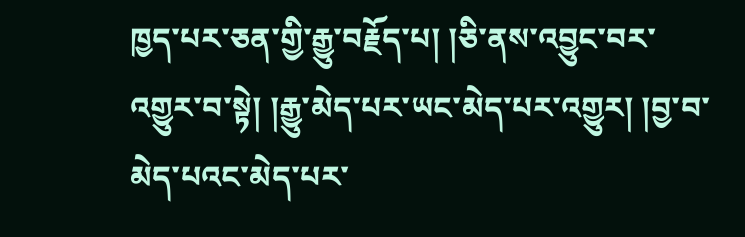ཁྱད་པར་ཅན་གྱི་རྒྱུ་བརྗོད་པ། །ཅི་ནས་འབྱུང་བར་འགྱུར་བ་སྟེ། །རྒྱུ་མེད་པར་ཡང་མེད་པར་འགྱུར། །བྱ་བ་མེད་པའང་མེད་པར་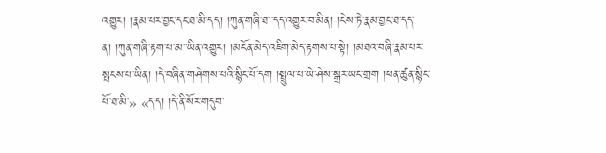འགྱུར། །རྣམ་པར་བྱང་དང་ཐ་མི་དད། །ཀུན་གཞི་ཐ་་དད་འགྱུར་བ་མིན། །ངེས་ཏེ་རྣམ་བྱང་ཐ་དད་ན། །ཀུན་གཞི་རྟག་པ་མ་་ཡིན་འགྱུར། །མངོན་མེད་འཇིག་མེད་རྟགས་པ་སྟེ། །མཐའ་བཞི་རྣམ་པར་སྤངས་པ་ཡིན། །དེ་བཞིན་གཤེགས་པའི་སྙིང་པོ་དག །སྤྲུལ་པ་ཡེ་ཤེས་སྒྲར་ཡང་གྲག །ཕན་ཚུན་སྙིང་པོ་ཐ་མི་» «དད། །དེ་ནི་སོར་གདུབ་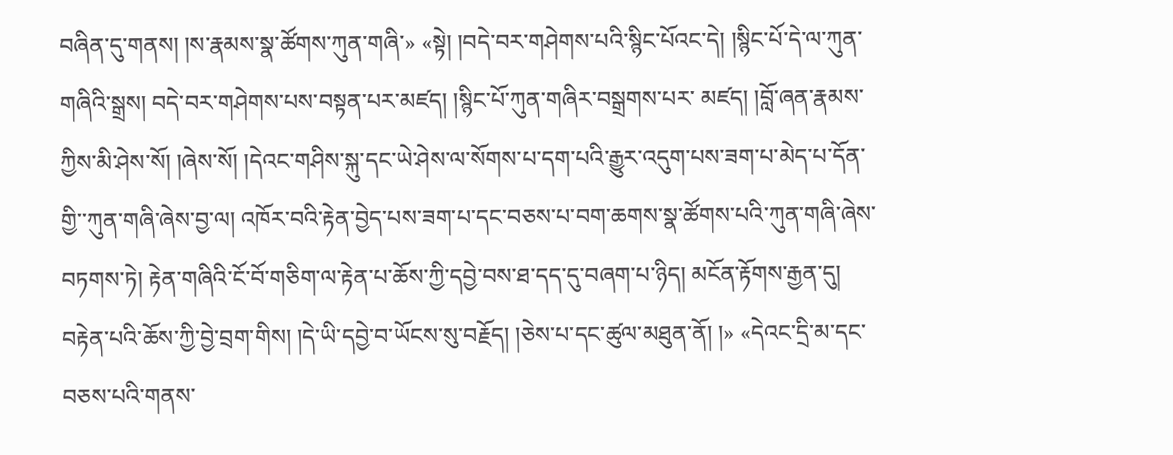བཞིན་དུ་གནས། །ས་རྣམས་སྣ་ཚོགས་ཀུན་གཞི་» «སྟེ། །བདེ་བར་གཤེགས་པའི་སྙིང་པོའང་དེ། །སྙིང་པོ་དེ་ལ་ཀུན་གཞིའི་སྒྲས། བདེ་བར་གཤེགས་པས་བསྟན་པར་མཛད། །སྙིང་པོ་ཀུན་གཞིར་བསྒྲགས་པར་ མཛད། །བློ་ཞན་རྣམས་ཀྱིས་མི་ཤེས་སོ། །ཞེས་སོ། །དེའང་གཤིས་སྐུ་དང་ཡེ་ཤེས་ལ་སོགས་པ་དག་པའི་རྒྱུར་འདུག་པས་ཟག་པ་མེད་པ་དོན་གྱི་་ཀུན་གཞི་ཞེས་བྱ་ལ། འཁོར་བའི་རྟེན་བྱེད་པས་ཟག་པ་དང་བཅས་པ་བག་ཆགས་སྣ་ཚོགས་པའི་ཀུན་གཞི་ཞེས་བཏགས་ཏེ། རྟེན་གཞིའི་ངོ་བོ་གཅིག་ལ་རྟེན་པ་ཆོས་ཀྱི་དབྱེ་བས་ཐ་དད་དུ་བཞག་པ་ཉིད། མངོན་རྟོགས་རྒྱན་དུ། བརྟེན་པའི་ཆོས་ཀྱི་བྱེ་བྲག་གིས། །དེ་ཡི་དབྱེ་བ་ཡོངས་སུ་བརྗོད། །ཅེས་པ་དང་ཚུལ་མཐུན་ནོ། །» «དེའང་དྲི་མ་དང་བཅས་པའི་གནས་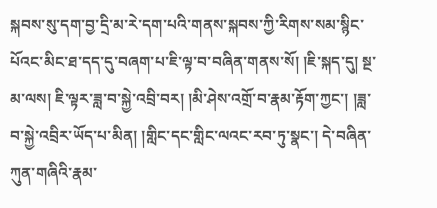སྐབས་སུ་དག་བྱ་དྲི་མ་རེ་དག་པའི་གནས་སྐབས་ཀྱི་རིགས་སམ་སྙིང་པོའང་མིང་ཐ་དད་དུ་བཞག་པ་ཇི་ལྟ་བ་བཞིན་གནས་སོ། །ཇི་སྐད་དུ། སྔ་མ་ལས། ཇི་ལྟར་ཟླ་བ་སྐྱེ་འབྲི་བར། །མི་ཤེས་འགྲོ་བ་རྣམ་རྟོག་ཀྱང་། །ཟླ་བ་སྐྱེ་འབྲིར་ཡོད་པ་མིན། །གླིང་དང་གླིང་ལའང་རབ་ཏུ་སྣང་། དེ་བཞིན་ཀུན་གཞིའི་རྣམ་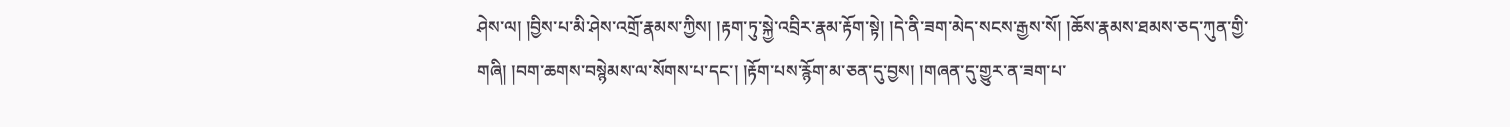ཤེས་ལ། །བྱིས་པ་མི་ཤེས་འགྲོ་རྣམས་ཀྱིས། །རྟག་ཏུ་སྐྱེ་འབྲིར་རྣམ་རྟོག་སྟེ། །དེ་ནི་ཟག་མེད་སངས་རྒྱས་སོ། །ཆོས་རྣམས་ཐམས་ཅད་ཀུན་གྱི་གཞི། །བག་ཆགས་བསྙེམས་ལ་སོགས་པ་དང་། །རྟོག་པས་རྙོག་མ་ཅན་དུ་བྱས། །གཞན་དུ་གྱུར་ན་ཟག་པ་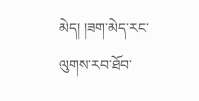མེད། །ཟག་མེད་རང་ལུགས་རབ་ཐོབ་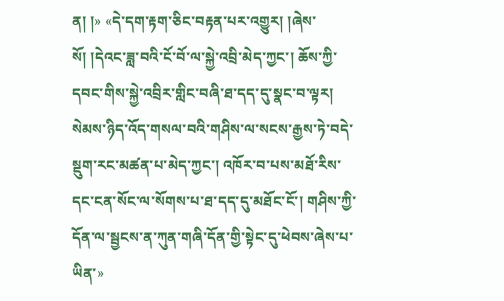ན། །» «དེ་དག་རྟག་ཅིང་བརྟན་པར་འགྱུར། །ཞེས་སོ། །དེའང་ཟླ་བའི་ངོ་བོ་ལ་སྐྱེ་འབྲི་མེད་ཀྱང་། ཆོས་ཀྱི་དབང་གིས་སྐྱེ་འབྲིར་གླིང་བཞི་ཐ་དད་དུ་སྣང་བ་ལྟར། སེམས་ཉིད་འོད་གསལ་བའི་གཤིས་ལ་སངས་རྒྱས་ཏེ་བདེ་སྡུག་རང་མཚན་པ་མེད་ཀྱང་། འཁོར་བ་པས་མཐོ་རིས་དང་ངན་སོང་ལ་སོགས་པ་ཐ་དད་དུ་མཐོང་ངོ་། གཤིས་ཀྱི་དོན་ལ་སྦྱངས་ན་ཀུན་གཞི་དོན་གྱི་སྟེང་དུ་ཕེབས་ཞེས་པ་ཡིན་»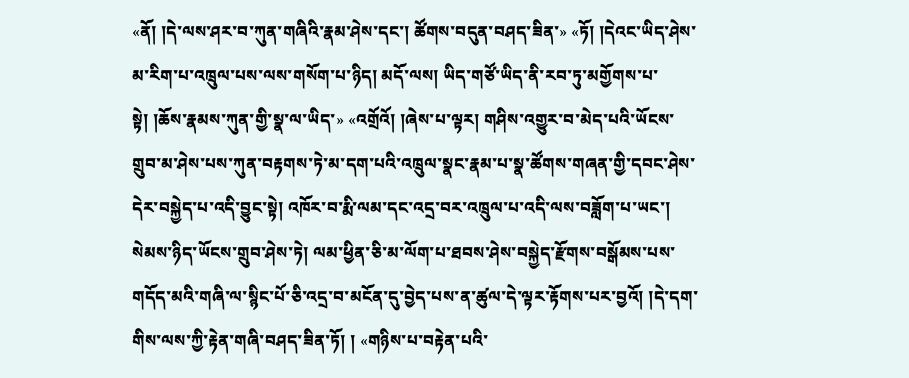«ནོ། །དེ་ལས་ཤར་བ་ཀུན་གཞིའི་རྣམ་ཤེས་དང་། ཚོགས་བདུན་བཤད་ཟིན་» «ཏོ། །དེའང་ཡིད་ཤེས་མ་རིག་པ་འཁྲུལ་པས་ལས་གསོག་པ་ཉིད། མདོ་ལས། ཡིད་གཙོ་ཡིད་ནི་རབ་ཏུ་མགྱོགས་པ་སྟེ། །ཆོས་རྣམས་ཀུན་གྱི་སྣ་ལ་ཡིད་» «འགྲོའོ། །ཞེས་པ་ལྟར། གཤིས་འགྱུར་བ་མེད་པའི་ཡོངས་གྲུབ་མ་ཤེས་པས་ཀུན་བརྟགས་ཏེ་མ་དག་པའི་འཁྲུལ་སྣང་རྣམ་པ་སྣ་ཚོགས་གཞན་གྱི་དབང་ཤེས་དེར་བསྐྱེད་པ་འདི་བྱུང་སྟེ། འཁོར་བ་རྨི་ལམ་དང་འདྲ་བར་འཁྲུལ་པ་འདི་ལས་བཟློག་པ་ཡང་། སེམས་ཉིད་ཡོངས་གྲུབ་ཤེས་ཏེ། ལམ་ཕྱིན་ཅི་མ་ལོག་པ་ཐབས་ཤེས་བསྐྱེད་རྫོགས་བསྒོམས་པས་གདོད་མའི་གཞི་ལ་སྙིང་པོ་ཅི་འདྲ་བ་མངོན་དུ་བྱེད་པས་ན་ཚུལ་དེ་ལྟར་རྟོགས་པར་བྱའོ། །དེ་དག་གིས་ལས་ཀྱི་རྟེན་གཞི་བཤད་ཟིན་ཏོ། ། «གཉིས་པ་བརྟེན་པའི་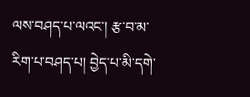ལས་བཤད་པ་ལའང་། རྩ་བ་མ་རིག་པ་བཤད་པ། བྱེད་པ་མི་དགེ་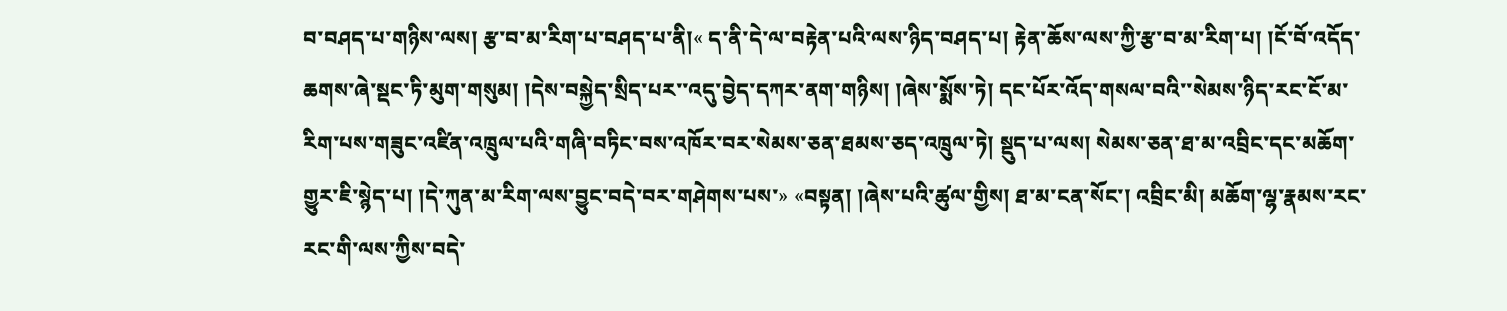བ་བཤད་པ་གཉིས་ལས། རྩ་བ་མ་རིག་པ་བཤད་པ་ནི།« ད་ནི་དེ་ལ་བརྟེན་པའི་ལས་ཉིད་བཤད་པ། རྟེན་ཆོས་ལས་ཀྱི་རྩ་བ་མ་རིག་པ། །ངོ་བོ་འདོད་ཆགས་ཞེ་སྡང་ཏི་མུག་གསུམ། །དེས་བསྐྱེད་སྲིད་པར་་འདུ་བྱེད་དཀར་ནག་གཉིས། །ཞེས་སྨོས་ཏེ། དང་པོར་འོད་གསལ་བའི་་སེམས་ཉིད་རང་ངོ་མ་རིག་པས་གཟུང་འཛིན་འཁྲུལ་པའི་གཞི་བཏིང་བས་འཁོར་བར་སེམས་ཅན་ཐམས་ཅད་འཁྲུལ་ཏེ། སྡུད་པ་ལས། སེམས་ཅན་ཐ་མ་འབྲིང་དང་མཆོག་གྱུར་ཇི་སྙེད་པ། །དེ་ཀུན་མ་རིག་ལས་བྱུང་བདེ་བར་གཤེགས་པས་» «བསྟན། །ཞེས་པའི་ཚུལ་གྱིས། ཐ་མ་ངན་སོང་། འབྲིང་མི། མཆོག་ལྷ་རྣམས་རང་རང་གི་ལས་ཀྱིས་བདེ་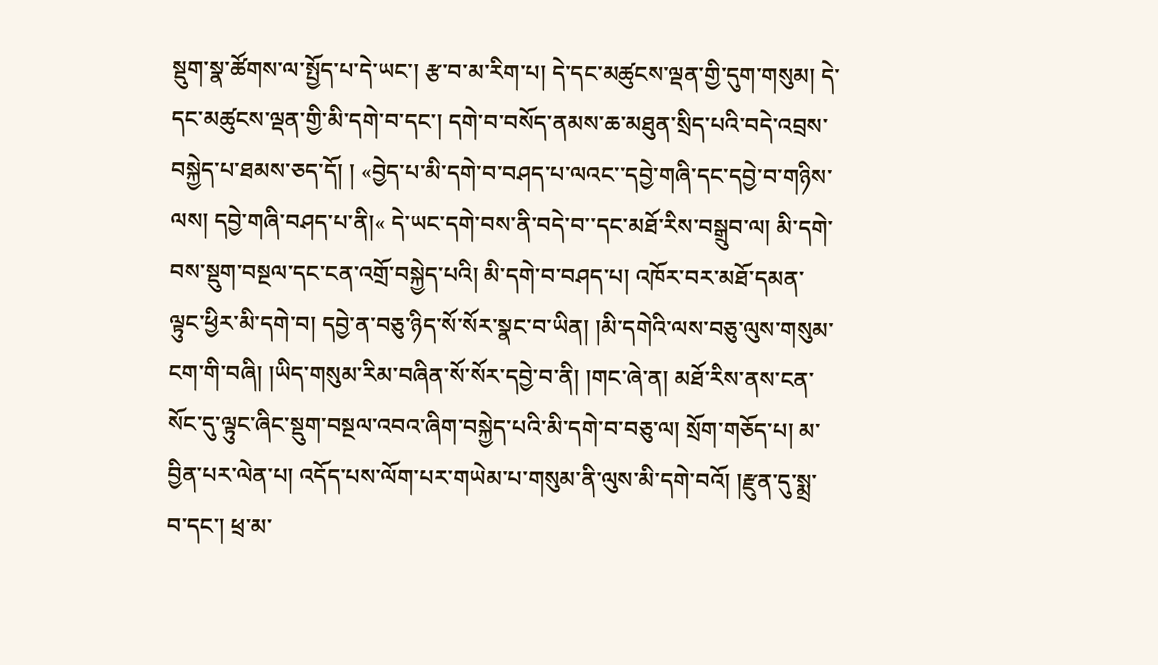སྡུག་སྣ་ཚོགས་ལ་སྤྱོད་པ་དེ་ཡང་། རྩ་བ་མ་རིག་པ། དེ་དང་མཚུངས་ལྡན་གྱི་དུག་གསུམ། དེ་དང་མཚུངས་ལྡན་གྱི་མི་དགེ་བ་དང་། དགེ་བ་བསོད་ནམས་ཆ་མཐུན་སྲིད་པའི་བདེ་འབྲས་བསྐྱེད་པ་ཐམས་ཅད་དོ། ། «བྱེད་པ་མི་དགེ་བ་བཤད་པ་ལའང་་དབྱེ་གཞི་དང་དབྱེ་བ་གཉིས་ལས། དབྱེ་གཞི་བཤད་པ་ནི།« དེ་ཡང་དགེ་བས་ནི་བདེ་བ་་དང་མཐོ་རིས་བསྒྲུབ་ལ། མི་དགེ་བས་སྡུག་བསྔལ་དང་ངན་འགྲོ་བསྐྱེད་པའི། མི་དགེ་བ་བཤད་པ། འཁོར་བར་མཐོ་དམན་ལྟུང་ཕྱིར་མི་དགེ་བ། དབྱེ་ན་བཅུ་ཉིད་སོ་སོར་སྣང་བ་ཡིན། །མི་དགེའི་ལས་བཅུ་ལུས་གསུམ་ངག་གི་བཞི། །ཡིད་གསུམ་རིམ་བཞིན་སོ་སོར་དབྱེ་བ་ནི། །གང་ཞེ་ན། མཐོ་རིས་ནས་ངན་སོང་དུ་ལྟུང་ཞིང་སྡུག་བསྔལ་འབའ་ཞིག་བསྐྱེད་པའི་མི་དགེ་བ་བཅུ་ལ། སྲོག་གཅོད་པ། མ་བྱིན་པར་ལེན་པ། འདོད་པས་ལོག་པར་གཡེམ་པ་གསུམ་ནི་ལུས་མི་དགེ་བའོ། །རྫུན་དུ་སྨྲ་བ་དང་། ཕྲ་མ་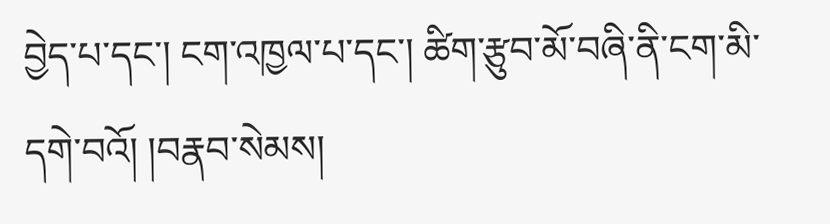བྱེད་པ་དང་། ངག་འཁྱལ་པ་དང་། ཚིག་རྩུབ་མོ་བཞི་ནི་ངག་མི་དགེ་བའོ། །བརྣབ་སེམས།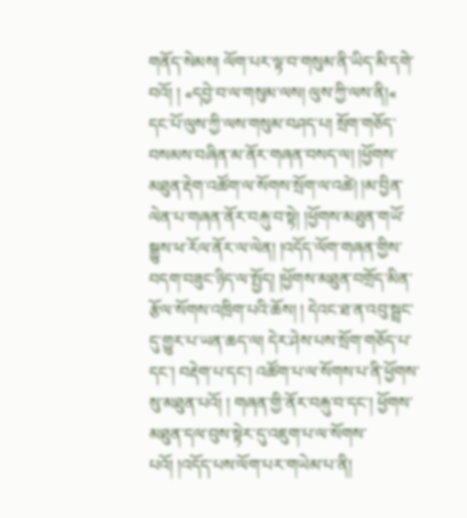གནོད་སེམས། ལོག་པར་ལྟ་བ་གསུམ་ནི་ཡིད་མི་དགེ་བའོ། ། «དབྱེ་བ་ལ་གསུམ་ལས། ལུས་ཀྱི་ལས་ནི།« དང་པོ་ལུས་ཀྱི་ལས་གསུམ་བཤད་པ། སྲོག་གཅོད་བསམས་བཞིན་མ་ནོར་གཞན་བསད་ལ། །ཕྱོགས་མཐུན་རྡེག་འཚོག་ལ་སོགས་སྲོག་ལ་འཚེ། །མ་བྱིན་ལེན་པ་གཞན་ནོར་བརྐུ་བ་སྟེ། །ཕྱོགས་མཐུན་གཡོ་སྒྱུས་ཕ་རོལ་ནོར་ལ་ལེན། །འདོད་ལོག་གཞན་གྱིས་བདག་བཟུང་ཉིད་ལ་སྤྱོད། །ཕྱོགས་མཐུན་བགྲོད་མིན་རྩོལ་སོགས་འཁྲིག་པའི་ཆོས། ། དེའང་ཐ་ན་འབུ་སྦྲང་དུ་གྱུར་པ་ཡན་ཆད་ལ། དེར་ཤེས་པས་སྲོག་གཅོད་པ་དང་། བརྡེག་པ་དང་། འཚོག་པ་ལ་སོགས་པ་ནི་ཕྱོགས་སུ་མཐུན་པའོ། ། གཞན་གྱི་ནོར་བརྐུ་བ་དང་། ཕྱོགས་མཐུན་དལ་བུས་སྟེར་དུ་འཇུག་པ་ལ་སོགས་པའོ། །འདོད་པས་ལོག་པར་གཡེམ་པ་ནི།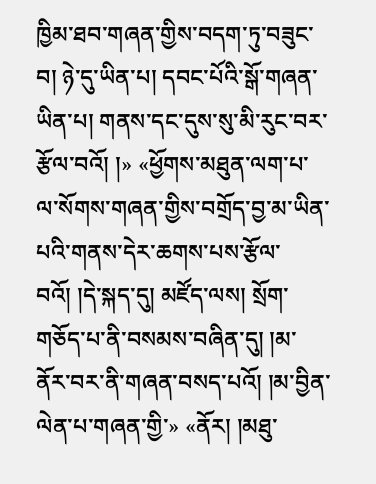ཁྱིམ་ཐབ་གཞན་གྱིས་བདག་ཏུ་བཟུང་བ། ཉེ་དུ་ཡིན་པ། དབང་པོའི་སྒོ་གཞན་ཡིན་པ། གནས་དང་དུས་སུ་མི་རུང་བར་རྩོལ་བའོ། །» «ཕྱོགས་མཐུན་ལག་པ་ལ་སོགས་གཞན་གྱིས་བགྲོད་བྱ་མ་ཡིན་པའི་གནས་དེར་ཆགས་པས་རྩོལ་བའོ། །དེ་སྐད་དུ། མཛོད་ལས། སྲོག་གཅོད་པ་ནི་བསམས་བཞིན་དུ། །མ་ནོར་བར་ནི་གཞན་བསད་པའོ། །མ་བྱིན་ལེན་པ་གཞན་གྱི་» «ནོར། །མཐུ་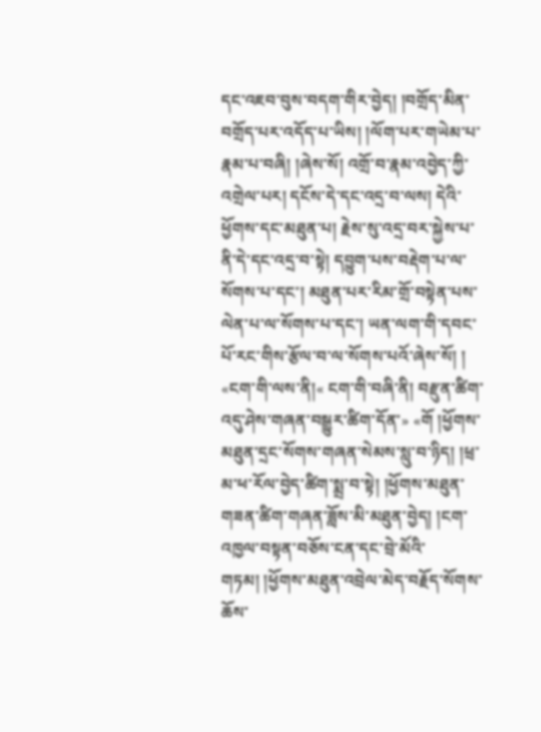དང་འཇབ་བུས་བདག་གིར་བྱེད། །བགྲོད་མིན་བགྲོད་པར་འདོད་པ་ཡིས། །ལོག་པར་གཡེམ་པ་རྣམ་པ་བཞི། །ཞེས་སོ། འགྲོ་བ་རྣམ་འབྱེད་ཀྱི་འགྲེལ་པར། དངོས་དེ་དང་འདྲ་བ་ལས། དེའི་ཕྱོགས་དང་མཐུན་པ། རྗེས་སུ་འདྲ་བར་སྐྱེས་པ་ནི་དེ་དང་འདྲ་བ་སྟེ། དབྱུག་པས་བརྡེག་པ་ལ་སོགས་པ་དང་། མཐུན་པར་རིམ་གྲོ་བསྟེན་པས་ལེན་པ་ལ་སོགས་པ་དང་། ཡན་ལག་གི་དབང་པོ་རང་གིས་རྩོལ་བ་ལ་སོགས་པའོ་ཞེས་སོ། ། «ངག་གི་ལས་ནི།« ངག་གི་བཞི་ནི། བརྫུན་ཚིག་འདུ་ཤེས་གཞན་བསྒྱུར་ཚིག་དོན་» «གོ །ཕྱོགས་མཐུན་དྲང་སོགས་གཞན་སེམས་སླུ་བ་ཉིད། །ཕྲ་མ་ཕ་རོལ་བྱེད་ཚིག་སྨྲ་བ་སྟེ། །ཕྱོགས་མཐུན་གཟན་ཚིག་གཞན་ཟློས་མི་མཐུན་བྱེད། །ངག་འཁྱལ་བསྟན་བཅོས་ངན་དང་བྲེ་མོའི་གཏམ། །ཕྱོགས་མཐུན་འབྲེལ་མེད་བརྗོད་སོགས་ཆོས་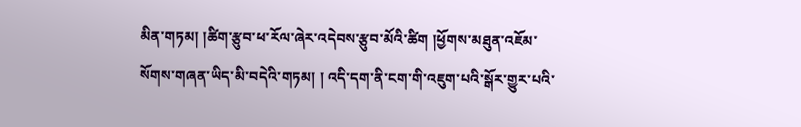མིན་གཏམ། །ཚིག་རྩུབ་ཕ་རོལ་ཞེར་འདེབས་རྩུབ་མོའི་ཚིག །ཕྱོགས་མཐུན་འཇོམ་སོགས་གཞན་ཡིད་མི་བདེའི་གཏམ། ། འདི་དག་ནི་ངག་གི་འཇུག་པའི་སྒོར་གྱུར་པའི་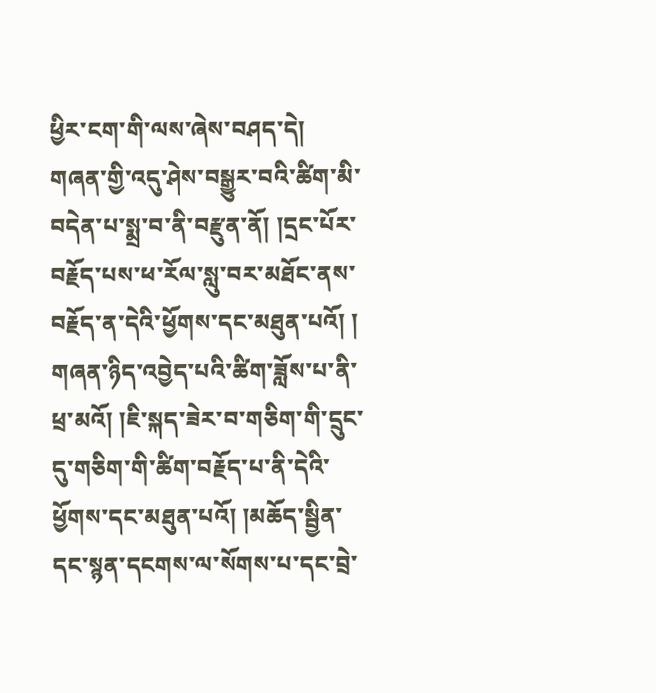ཕྱིར་ངག་གི་ལས་ཞེས་བཤད་དེ། གཞན་གྱི་འདུ་ཤེས་བསྒྱུར་བའི་ཚིག་མི་བདེན་པ་སྨྲ་བ་ནི་བརྫུན་ནོ། །དྲང་པོར་བརྗོད་པས་ཕ་རོལ་སླུ་བར་མཐོང་ནས་བརྗོད་ན་དེའི་ཕྱོགས་དང་མཐུན་པའོ། ། གཞན་ཉིད་འབྱེད་པའི་ཚིག་ཟློས་པ་ནི་ཕྲ་མའོ། །ཇི་སྐད་ཟེར་བ་གཅིག་གི་དྲུང་དུ་གཅིག་གི་ཚིག་བརྗོད་པ་ནི་དེའི་ཕྱོགས་དང་མཐུན་པའོ། །མཆོད་སྦྱིན་དང་སྙན་དངགས་ལ་སོགས་པ་དང་བྲེ་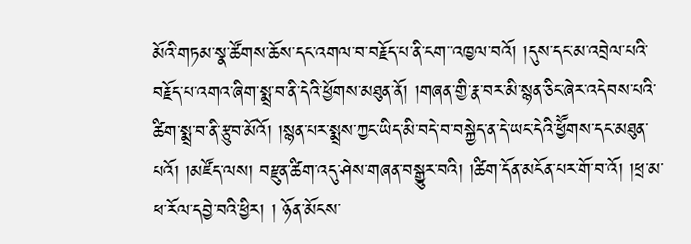མོའི་གཏམ་སྣ་ཚོགས་ཆོས་དང་འགལ་བ་བརྗོད་པ་ནི་ངག་་འཁྱལ་བའོ། །དུས་དང་མ་འབྲེལ་པའི་བརྗོད་པ་འགའ་ཞིག་སྨྲ་བ་ནི་དེའི་ཕྱོགས་མཐུན་ནོ། །གཞན་གྱི་རྣ་བར་མི་སྙན་ཅིང་ཞེར་འདེབས་པའི་ཚིག་སྨྲ་བ་ནི་རྩུབ་མོའོ། །སྙན་པར་སྨྲས་ཀྱང་ཡིད་མི་བདེ་བ་བསྐྱེད་ན་དེ་ཡང་དེའི་ཕྱཽགས་དང་མཐུན་པའོ། །མཛོད་ལས། བརྫུན་ཚིག་འདུ་ཤེས་གཞན་བསྒྱུར་བའི། །ཚིག་དོན་མངོན་པར་གོ་བ་འོ། །ཕྲ་མ་ཕ་རོལ་དབྱེ་བའི་ཕྱིར། ། ཉོན་མོངས་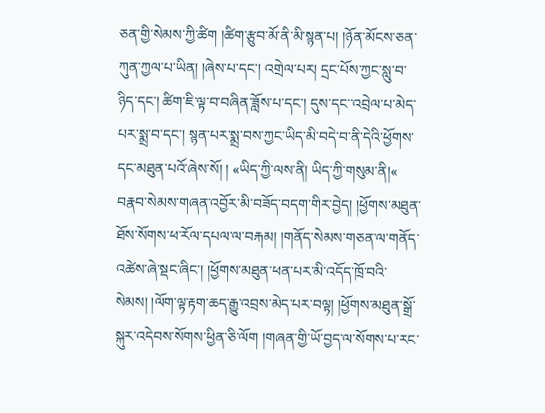ཅན་གྱི་སེམས་ཀྱི་ཚིག །ཚིག་རྩུབ་མོ་ནི་མི་སྙན་པ། །ཉོན་མོངས་ཅན་ཀུན་ཀྱལ་པ་ཡིན། །ཞེས་པ་དང་། འགྲེལ་པར། དྲང་པོས་ཀྱང་སླུ་བ་ཉིད་དང་། ཚིག་ཇི་ལྟ་བ་བཞིན་ཟློས་པ་དང་། དུས་དང་་འབྲེལ་པ་མེད་པར་སྨྲ་བ་དང་། སྙན་པར་སྨྲ་བས་ཀྱང་ཡིད་མི་བདེ་བ་ནི་དེའི་ཕྱོགས་དང་མཐུན་པའོ་ཞེས་སོ། ། «ཡིད་ཀྱི་ལས་ནི། ཡིད་ཀྱི་གསུམ་ནི།« བརྣབ་སེམས་གཞན་འབྱོར་མི་བཟོད་བདག་གིར་བྱེད། །ཕྱོགས་མཐུན་ཐོས་སོགས་ཕ་རོལ་དཔལ་ལ་བརྐམ། །གནོད་སེམས་གཅན་ལ་གནོད་འཚེས་ཞེ་སྡང་ཞིང་། །ཕྱོགས་མཐུན་ཕན་པར་མི་འདོད་ཁྲོ་བའི་སེམས། །ལོག་ལྟ་རྟག་ཆད་རྒྱུ་འབྲས་མེད་པར་བལྟ། །ཕྱོགས་མཐུན་སྒྲོ་སྐུར་འདེབས་སོགས་ཕྱིན་ཅི་ལོག །གཞན་གྱི་ཡོ་བྱད་ལ་སོགས་པ་རང་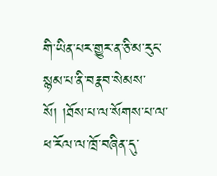གི་ཡིན་པར་གྱུར་ན་ཅི་མ་རུང་སྙམ་པ་ནི་བརྣབ་སེམས་སོ། །ཐོས་པ་ལ་སོགས་པ་ལ་ཕ་རོལ་ལ་ཁྲོ་བཞིན་དུ་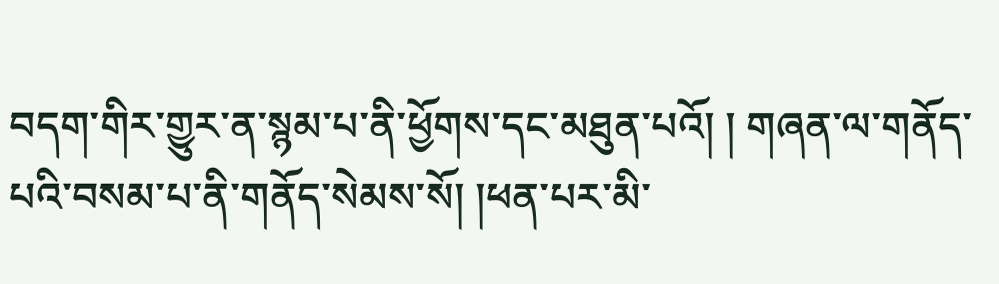བདག་གིར་གྱུར་ན་སྙམ་པ་ནི་ཕྱོགས་དང་མཐུན་པའོ། ། གཞན་ལ་གནོད་པའི་བསམ་པ་ནི་གནོད་སེམས་སོ། །ཕན་པར་མི་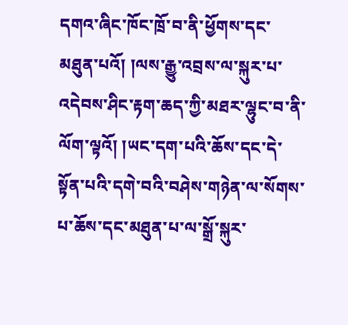དགའ་ཞིང་ཁོང་ཁྲོ་བ་ནི་ཕྱོགས་དང་མཐུན་པའོ། །ལས་རྒྱུ་འབྲས་ལ་སྐུར་པ་འདེབས་ཤིང་རྟག་ཆད་ཀྱི་མཐར་ལྷུང་བ་ནི་ལོག་ལྟའོ། །ཡང་དག་པའི་ཆོས་དང་དེ་སྟོན་པའི་དགེ་བའི་བཤེས་གཉེན་ལ་སོགས་པ་ཆོས་དང་མཐུན་པ་ལ་སྒྲོ་སྐུར་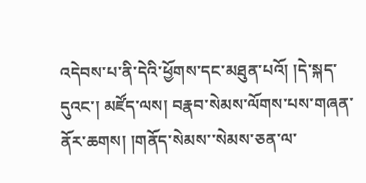འདེབས་པ་ནི་དེའི་ཕྱོགས་དང་མཐུན་པའོ། །དེ་སྐད་དུའང་། མཛོད་ལས། བརྣབ་སེམས་ལོགས་པས་གཞན་ནོར་ཆགས། །གནོད་སེམས་་སེམས་ཅན་ལ་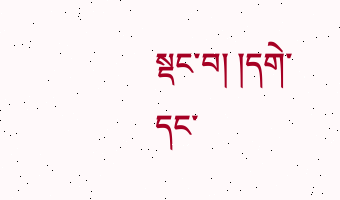སྡང་བ། །དགེ་དང་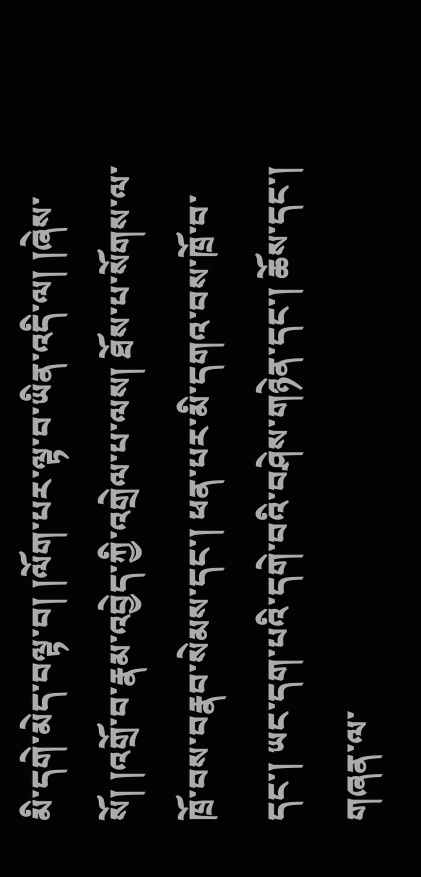མི་དགེ་མེད་བལྟ་བ། །ལོག་པར་ལྟ་བ་ཡིན་འདི་ལ། །ཞེས་སོ། །འགྲོ་བ་རྣམ་འབྱེད་ཀྱི་འགྲེལ་པ་ལས། ཐོས་པ་སོགས་ལ་ཁྲོ་བས་བརྣབ་སེམས་དང་། ཕན་པར་མི་དགའ་བས་ཁྲོ་བ་དང་། ཡང་དག་པའི་དགེ་བའི་བཤེས་གཉེན་དང་། ཆོས་དང་། གཞན་ལ་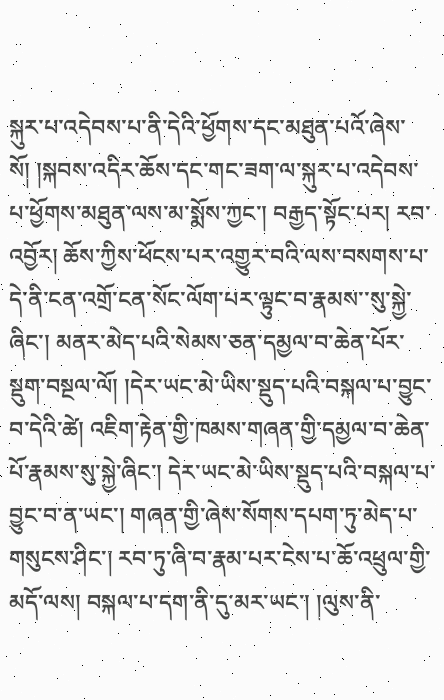སྐུར་པ་འདེབས་པ་ནི་དེའི་ཕྱོགས་དང་མཐུན་པའོ་ཞེས་སོ། །སྐབས་འདིར་ཆོས་དང་གང་ཟག་ལ་སྐུར་པ་འདེབས་པ་ཕྱོགས་མཐུན་ལས་མ་སྨོས་ཀྱང་། བརྒྱད་སྟོང་པར། རབ་འབྱོར། ཆོས་ཀྱིས་ཕོངས་པར་འགྱུར་བའི་ལས་བསགས་པ་དེ་ནི་ངན་འགྲོ་ངན་སོང་ལོག་པར་ལྟུང་བ་རྣམས་་སུ་སྐྱེ་ཞིང་། མནར་མེད་པའི་སེམས་ཅན་དམྱལ་བ་ཆེན་པོར་སྡུག་བསྔལ་ལོ། །དེར་ཡང་མེ་ཡིས་སྡུད་པའི་བསྐལ་པ་བྱུང་བ་དེའི་ཚེ། འཇིག་རྟེན་གྱི་ཁམས་གཞན་གྱི་དམྱལ་བ་ཆེན་པོ་རྣམས་སུ་སྐྱེ་ཞིང་། དེར་ཡང་མེ་ཡིས་སྡུད་པའི་བསྐལ་པ་བྱུང་བ་ན་ཡང་། གཞན་གྱི་ཞེས་སོགས་དཔག་ཏུ་མེད་པ་གསུངས་ཤིང་། རབ་ཏུ་ཞི་བ་རྣམ་པར་ངེས་པ་ཆོ་འཕྲུལ་གྱི་མདོ་ལས། བསྐལ་པ་དག་ནི་དུ་མར་ཡང་། །ལུས་ནི་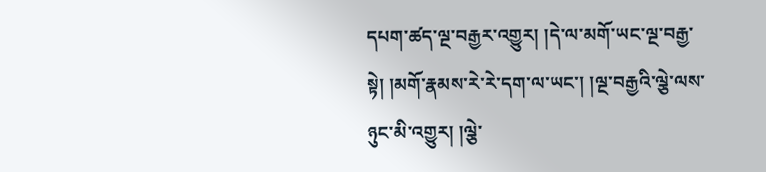དཔག་ཚད་ལྔ་བརྒྱར་འགྱུར། །དེ་ལ་མགོ་ཡང་ལྔ་བརྒྱ་སྟེ། །མགོ་རྣམས་རེ་རེ་དག་ལ་ཡང་། །ལྔ་བརྒྱའི་ལྕེ་ལས་ཉུང་མི་འགྱུར། །ལྕེ་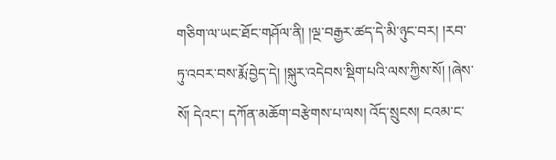གཅིག་ལ་ཡང་ཐོང་གཤོལ་ནི། །ལྔ་བརྒྱར་ཚད་དེ་མི་ཉུང་བར། །རབ་ཏུ་འབར་བས་རྨོ་བྱེད་དེ། །སྐུར་འདེབས་སྡིག་པའི་ལས་ཀྱིས་སོ། །ཞེས་སོ། དེའང་། དཀོན་མཆོག་བརྩེགས་པ་ལས། འོད་སྲུངས། ངའམ་ང་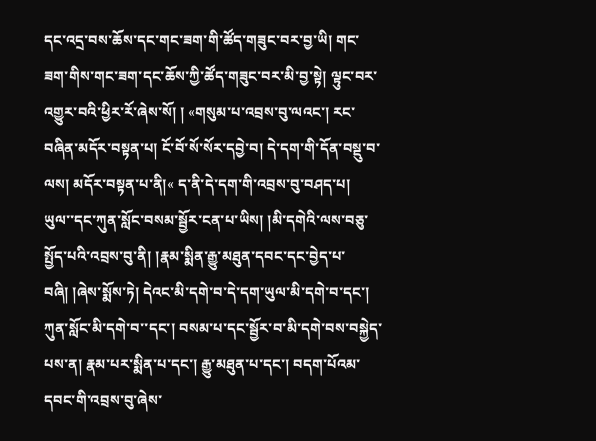དང་འདྲ་བས་ཆོས་དང་གང་ཟག་གི་ཚོད་གཟུང་བར་བྱ་ཡི། གང་ཟག་གིས་གང་ཟག་དང་ཆོས་ཀྱི་ཚོད་གཟུང་བར་མི་བྱ་སྟེ། ལྟུང་བར་འགྱུར་བའི་ཕྱིར་རོ་ཞེས་སོ། ། «གསུམ་པ་འབྲས་བུ་ལའང་། རང་བཞིན་མདོར་བསྟན་པ། ངོ་བོ་སོ་སོར་དབྱེ་བ། དེ་དག་གི་དོན་བསྡུ་བ་ལས། མདོར་བསྟན་པ་ནི།« ད་ནི་དེ་དག་གི་འབྲས་བུ་བཤད་པ། ཡུལ་་དང་ཀུན་སློང་བསམ་སྦྱོར་ངན་པ་ཡིས། །མི་དགེའི་ལས་བཅུ་སྤྱོད་པའི་འབྲས་བུ་ནི། །རྣམ་སྨིན་རྒྱུ་མཐུན་དབང་དང་བྱེད་པ་བཞི། །ཞེས་སྨོས་ཏེ། དེའང་མི་དགེ་བ་དེ་དག་ཡུལ་མི་དགེ་བ་དང་། ཀུན་སློང་མི་དགེ་བ་་དང་། བསམ་པ་དང་སྦྱོར་བ་མི་དགེ་བས་བསྐྱེད་པས་ན། རྣམ་པར་སྨིན་པ་དང་། རྒྱུ་མཐུན་པ་དང་། བདག་པོའམ་དབང་གི་འབྲས་བུ་ཞེས་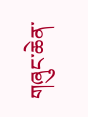གཞུང་ཆེན་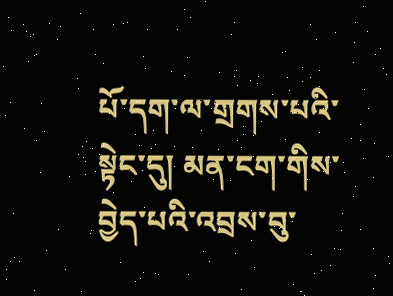པོ་དག་ལ་གྲགས་པའི་སྟེང་དུ། མན་ངག་གིས་བྱེད་པའི་འབྲས་བུ་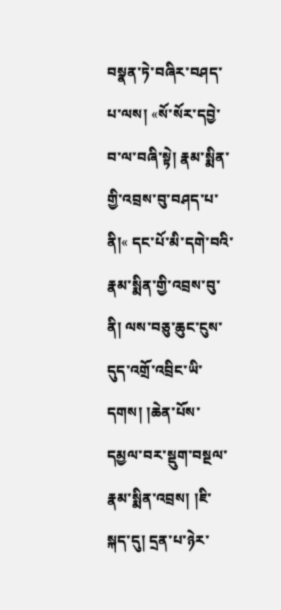བསྣན་ཏེ་བཞིར་བཤད་པ་ལས། «སོ་སོར་དབྱེ་བ་ལ་བཞི་སྟེ། རྣམ་སྨིན་གྱི་འབྲས་བུ་བཤད་པ་ནི།« དང་པོ་མི་དགེ་བའི་རྣམ་སྨིན་གྱི་འབྲས་བུ་ནི། ལས་བཅུ་ཆུང་ངུས་དུད་འགྲོ་འབྲིང་ཡི་དགས། །ཆེན་པོས་དམྱལ་བར་སྡུག་བསྔལ་རྣམ་སྨིན་འབྲས། །ཇི་སྐད་དུ། དྲན་པ་ཉེར་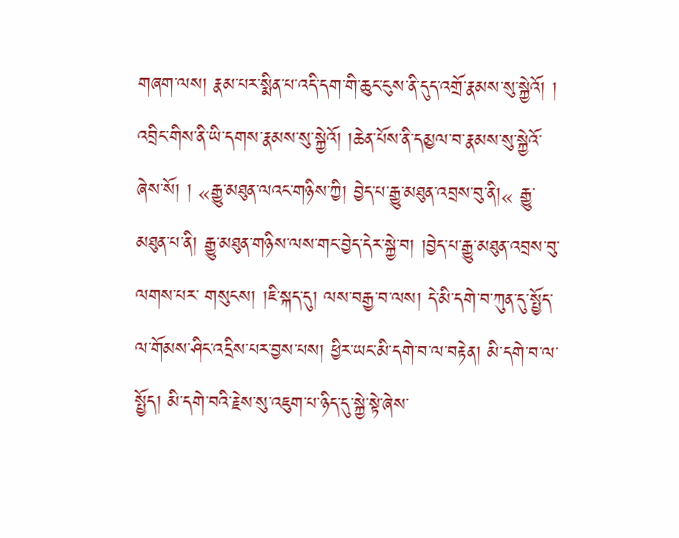གཞག་ལས། རྣམ་པར་སྨིན་པ་འདི་དག་གི་ཆུང་ངུས་ནི་དུད་འགྲོ་རྣམས་སུ་སྐྱེའོ། ། འབྲིང་གིས་ནི་ཡི་དགས་རྣམས་སུ་སྐྱེའོ། །ཆེན་པོས་ནི་དམྱལ་བ་རྣམས་སུ་སྐྱེའོ་ཞེས་སོ། ། «རྒྱུ་མཐུན་ལའང་གཉིས་ཀྱི། བྱེད་པ་རྒྱུ་མཐུན་འབྲས་བུ་ནི།« རྒྱུ་མཐུན་པ་ནི། རྒྱུ་མཐུན་གཉིས་ལས་གང་བྱེད་དེར་སྐྱེ་བ། །བྱེད་པ་རྒྱུ་མཐུན་འབྲས་བུ་ལགས་པར་ གསུངས། །ཇི་སྐད་དུ། ལས་བརྒྱ་བ་ལས། དེ་མི་དགེ་བ་ཀུན་དུ་སྤྱོད་ལ་གོམས་ཤིང་འདྲིས་པར་བྱས་པས། ཕྱིར་ཡང་མི་དགེ་བ་ལ་བརྟེན། མི་དགེ་བ་ལ་སྤྱོད། མི་དགེ་བའི་རྗེས་སུ་འཇུག་པ་ཉིད་དུ་སྐྱེ་སྟེ་ཞེས་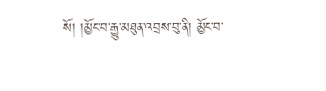སོ། །མྱོང་བ་རྒྱུ་མཐུན་འབྲས་བུ་ནི། མྱོང་བ་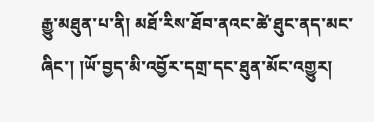རྒྱུ་མཐུན་པ་ནི། མཐོ་རིས་ཐོབ་ནའང་ཚེ་ཐུང་ནད་མང་ཞིང་། །ཡོ་བྱད་མི་འབྱོར་དགྲ་དང་ཐུན་མོང་འགྱུར།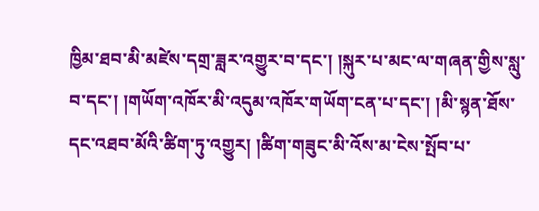ཁྱིམ་ཐབ་མི་མཛེས་དགྲ་ཟླར་འགྱུར་བ་དང་། །སྐུར་པ་མང་ལ་གཞན་གྱིས་སླུ་བ་དང་། །གཡོག་འཁོར་མི་འདུམ་འཁོར་གཡོག་ངན་པ་དང་། །མི་སྙན་ཐོས་དང་འཐབ་མོའི་ཚིག་ཏུ་འགྱུར། །ཚིག་གཟུང་མི་འོས་མ་ངེས་སྤོབ་པ་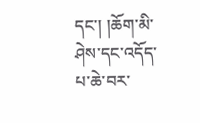དང་། །ཆོག་མི་ཤེས་དང་འདོད་པ་ཆེ་བར་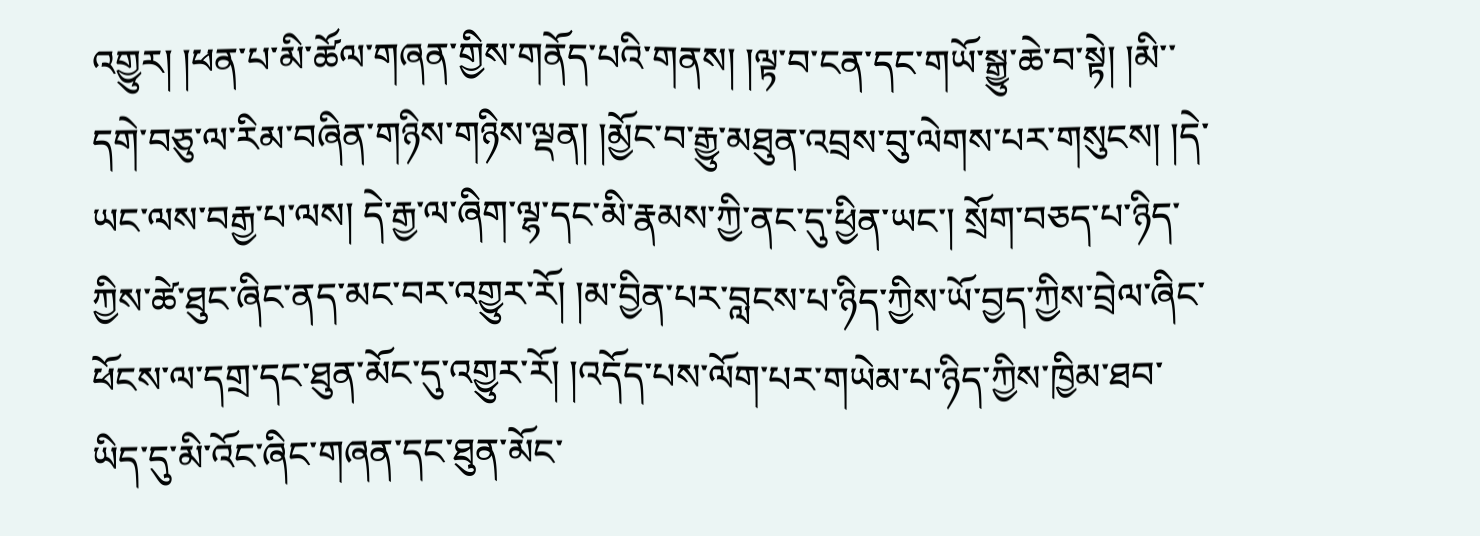འགྱུར། །ཕན་པ་མི་ཚོལ་གཞན་གྱིས་གནོད་པའི་གནས། །ལྟ་བ་ངན་དང་གཡོ་སྒྱུ་ཆེ་བ་སྟེ། །མི་་དགེ་བཅུ་ལ་རིམ་བཞིན་གཉིས་གཉིས་ལྡན། །མྱོང་བ་རྒྱུ་མཐུན་འབྲས་བུ་ལེགས་པར་གསུངས། །དེ་ཡང་ལས་བརྒྱ་པ་ལས། དེ་རྒྱ་ལ་ཞིག་ལྷ་དང་མི་རྣམས་ཀྱི་ནང་དུ་ཕྱིན་ཡང་། སྲོག་བཅད་པ་ཉིད་ཀྱིས་ཚེ་ཐུང་ཞིང་ནད་མང་བར་འགྱུར་རོ། །མ་བྱིན་པར་བླངས་པ་ཉིད་ཀྱིས་ཡོ་བྱད་ཀྱིས་བྲེལ་ཞིང་ཕོངས་ལ་དགྲ་དང་ཐུན་མོང་དུ་འགྱུར་རོ། །འདོད་པས་ལོག་པར་གཡེམ་པ་ཉིད་ཀྱིས་ཁྱིམ་ཐབ་ཡིད་དུ་མི་འོང་ཞིང་གཞན་དང་ཐུན་མོང་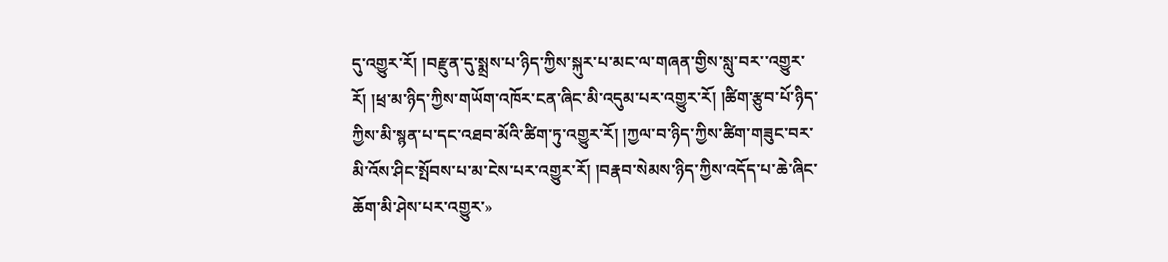དུ་འགྱུར་རོ། །བརྫུན་དུ་སྨྲས་པ་ཉིད་ཀྱིས་སྐུར་པ་མང་ལ་གཞན་གྱིས་སླུ་བར་་འགྱུར་རོ། །ཕྲ་མ་ཉིད་ཀྱིས་གཡོག་འཁོར་ངན་ཞིང་མི་འདུམ་པར་འགྱུར་རོ། །ཚིག་རྩུབ་པོ་ཉིད་ཀྱིས་མི་སྙན་པ་དང་འཐབ་མོའི་ཚིག་ཏུ་འགྱུར་རོ། །ཀྱལ་བ་ཉིད་ཀྱིས་ཚིག་གཟུང་བར་མི་འོས་ཤིང་སྤོབས་པ་མ་ངེས་པར་འགྱུར་རོ། །བརྣབ་སེམས་ཉིད་ཀྱིས་འདོད་པ་ཆེ་ཞིང་ཆོག་མི་ཤེས་པར་འགྱུར་»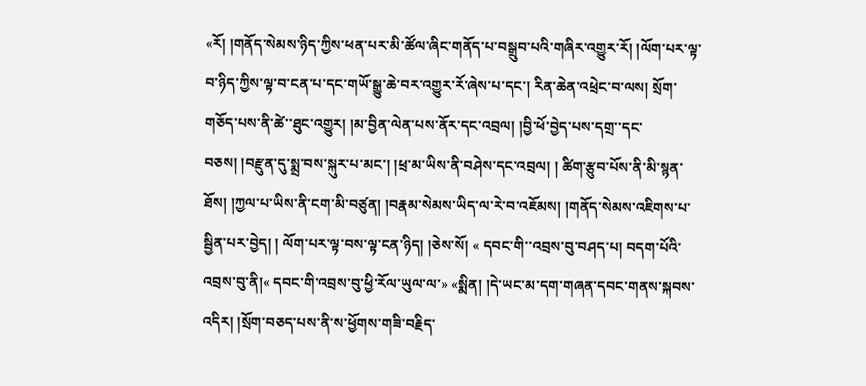«རོ། །གནོད་སེམས་ཉིད་ཀྱིས་ཕན་པར་མི་ཚོལ་ཞིང་གནོད་པ་བསྒྲུབ་པའི་གཞིར་འགྱུར་རོ། །ལོག་པར་ལྟ་བ་ཉིད་ཀྱིས་ལྟ་བ་ངན་པ་དང་གཡོ་སྒྱུ་ཆེ་བར་འགྱུར་རོ་ཞེས་པ་དང་། རིན་ཆེན་འཕྲེང་བ་ལས། སྲོག་གཅོད་པས་ནི་ཚེ་་ཐུང་འགྱུར། །མ་བྱིན་ལེན་པས་ནོར་དང་འབྲལ། །བྱི་ཕོ་བྱེད་པས་དགྲ་་དང་བཅས། །བརྫུན་དུ་སྨྲ་བས་སྐུར་པ་མང་། །ཕྲ་མ་ཡིས་ནི་བཤེས་དང་འབྲལ། ། ཚིག་རྩུབ་པོས་ནི་མི་སྙན་ཐོས། །ཀྱལ་པ་ཡིས་ནི་ངག་མི་བཙུན། །བརྣམ་སེམས་ཡིད་ལ་རེ་བ་འཇོམས། །གནོད་སེམས་འཇིགས་པ་སྦྱིན་པར་བྱེད། ། ལོག་པར་ལྟ་བས་ལྟ་ངན་ཉིད། །ཅེས་སོ། « དབང་གི་་འབྲས་བུ་བཤད་པ། བདག་པོའི་འབྲས་བུ་ནི།« དབང་གི་འབྲས་བུ་ཕྱི་རོལ་ཡུལ་ལ་» «སྨིན། །དེ་ཡང་མ་དག་གཞན་དབང་གནས་སྐབས་འདིར། །སྲོག་བཅད་པས་ནི་ས་ཕྱོགས་གཟི་བརྗིད་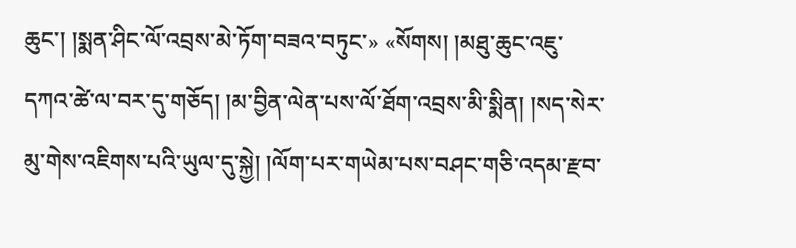ཆུང་། །སྨན་ཤིང་ལོ་འབྲས་མེ་ཏོག་བཟའ་བཏུང་» «སོགས། །མཐུ་ཆུང་འཇུ་དཀའ་ཚེ་ལ་བར་དུ་གཅོད། །མ་བྱིན་ལེན་པས་ལོ་ཐོག་འབྲས་མི་སྨིན། །སད་སེར་མུ་གེས་འཇིགས་པའི་ཡུལ་དུ་སྐྱེ། །ལོག་པར་གཡེམ་པས་བཤང་གཅི་འདམ་རྫབ་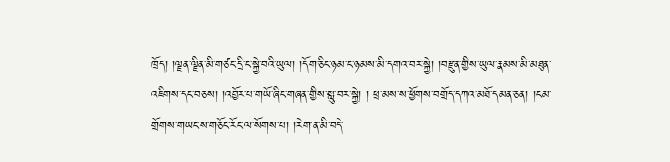ཁྲོད། །ལྗན་ལྗིན་མི་གཙང་དྲི་ང་སྐྱེ་བའི་ཡུལ། །དོག་ཅིང་ཉམ་ང་ཉམས་མི་དགའ་བར་སྐྱེ། །བརྫུན་གྱིས་ཡུལ་རྣམས་མི་མཐུན་འཇིགས་དང་བཅས། །འབྱོར་པ་གཡོ་ཞིང་གཞན་གྱིས་སླུ་བར་སྐྱེ། ། ཕྲ་མས་ས་ཕྱོགས་བགྲོད་དཀའ་མཐོ་དམན་ཅན། །ངམ་གྲོགས་གཡང་ས་གཅོང་རོང་ལ་སོགས་པ། །རེག་ན་མི་བདེ་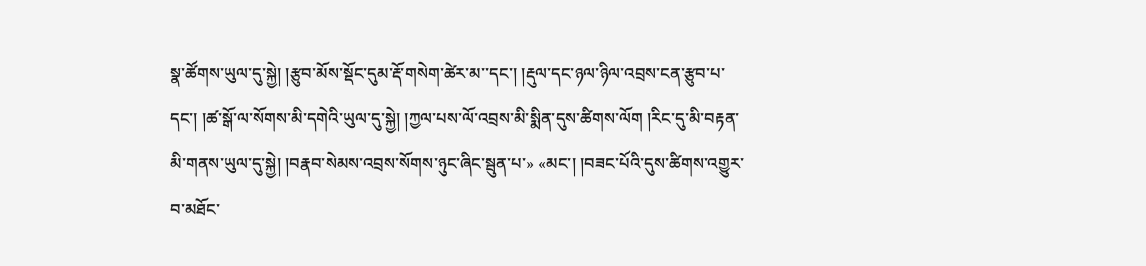སྣ་ཚོགས་ཡུལ་དུ་སྐྱེ། །རྩུབ་མོས་སྡོང་དུམ་རྡོ་གསེག་ཚེར་མ་་དང་། །རྡུལ་དང་ཉལ་ཉིལ་འབྲས་ངན་རྩུབ་པ་དང་། །ཚ་སྒོ་ལ་སོགས་མི་དགེའི་ཡུལ་དུ་སྐྱེ། །ཀྱལ་པས་ལོ་འབྲས་མི་སྨིན་དུས་ཚིགས་ལོག །རིང་དུ་མི་བརྟན་མི་གནས་ཡུལ་དུ་སྐྱེ། །བརྣབ་སེམས་འབྲས་སོགས་ཉུང་ཞིང་སྦུན་པ་» «མང་། །བཟང་པོའི་དུས་ཚིགས་འགྱུར་བ་མཐོང་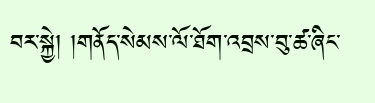བར་སྐྱེ། །གནོད་སེམས་ལོ་ཐོག་འབྲས་བུ་ཚ་ཞིང་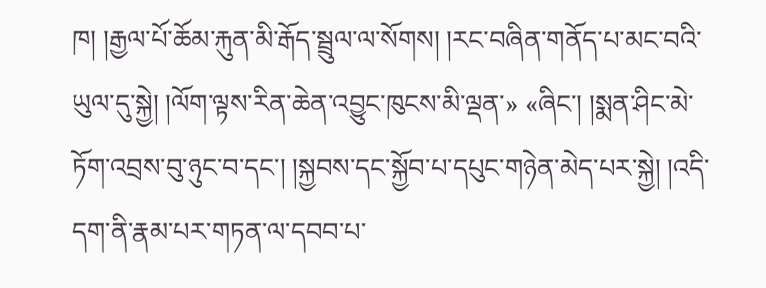ཁ། །རྒྱལ་པོ་ཆོམ་རྐུན་མི་རྒོད་སྦྲུལ་ལ་སོགས། །རང་བཞིན་གནོད་པ་མང་བའི་ཡུལ་དུ་སྐྱེ། །ལོག་ལྟས་རིན་ཆེན་འབྱུང་ཁུངས་མི་ལྡན་» «ཞིང་། །སྨན་ཤིང་མེ་ཏོག་འབྲས་བུ་ཉུང་བ་དང་། །སྐྱབས་དང་སྐྱོབ་པ་དཔུང་གཉེན་མེད་པར་སྐྱེ། །འདི་དག་ནི་རྣམ་པར་གཏན་ལ་དབབ་པ་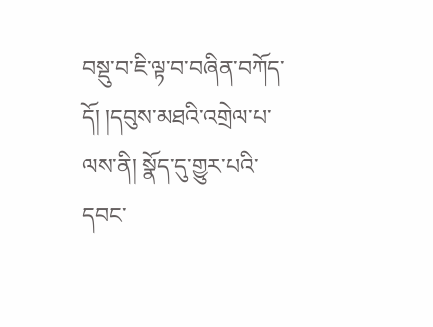བསྡུ་བ་ཇི་ལྟ་བ་བཞིན་བཀོད་དོ། །དབུས་མཐའི་འགྲེལ་པ་ལས་ནི། སྣོད་དུ་གྱུར་པའི་དབང་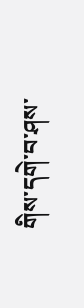གིས་དགེ་བ་ཤས་